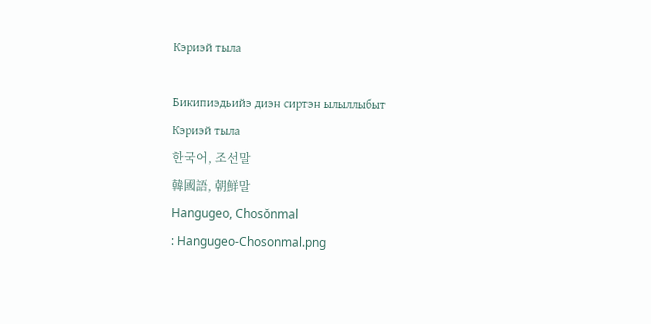Кэриэй тыла

Бикипиэдьийэ диэн сиртэн ылыллыбыт
Кэриэй тыла
한국어, 조선말
韓國語, 朝鮮말
Hangugeo, Chosŏnmal
: Hangugeo-Chosonmal.png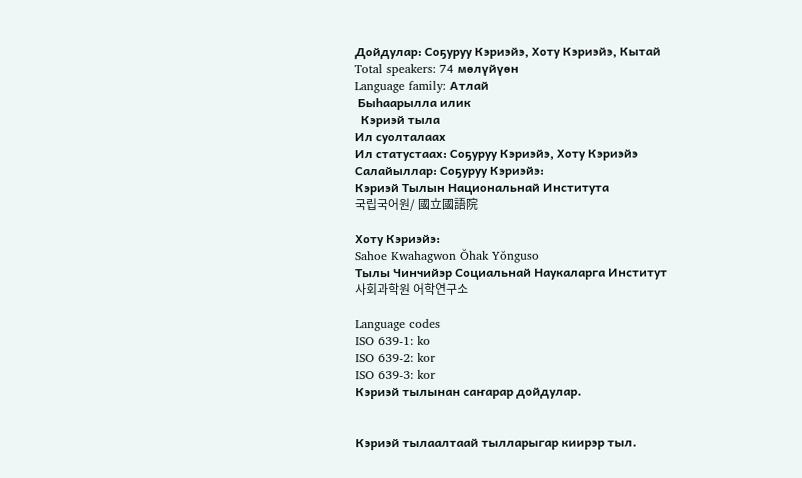Дойдулар: Соҕуруу Кэриэйэ, Хоту Кэриэйэ, Кытай
Total speakers: 74 мөлүйүөн
Language family: Атлай
 Быһаарылла илик
  Кэриэй тыла
Ил суолталаах
Ил статустаах: Соҕуруу Кэриэйэ, Хоту Кэриэйэ
Салайыллар: Соҕуруу Кэриэйэ:
Кэриэй Тылын Национальнай Института
국립국어원/ 國立國語院

Хоту Кэриэйэ:
Sahoe Kwahagwon Ŏhak Yŏnguso
Тылы Чинчийэр Социальнай Наукаларга Институт
사회과학원 어학연구소

Language codes
ISO 639-1: ko
ISO 639-2: kor
ISO 639-3: kor
Кэриэй тылынан саҥарар дойдулар.


Кэриэй тылаалтаай тылларыгар киирэр тыл.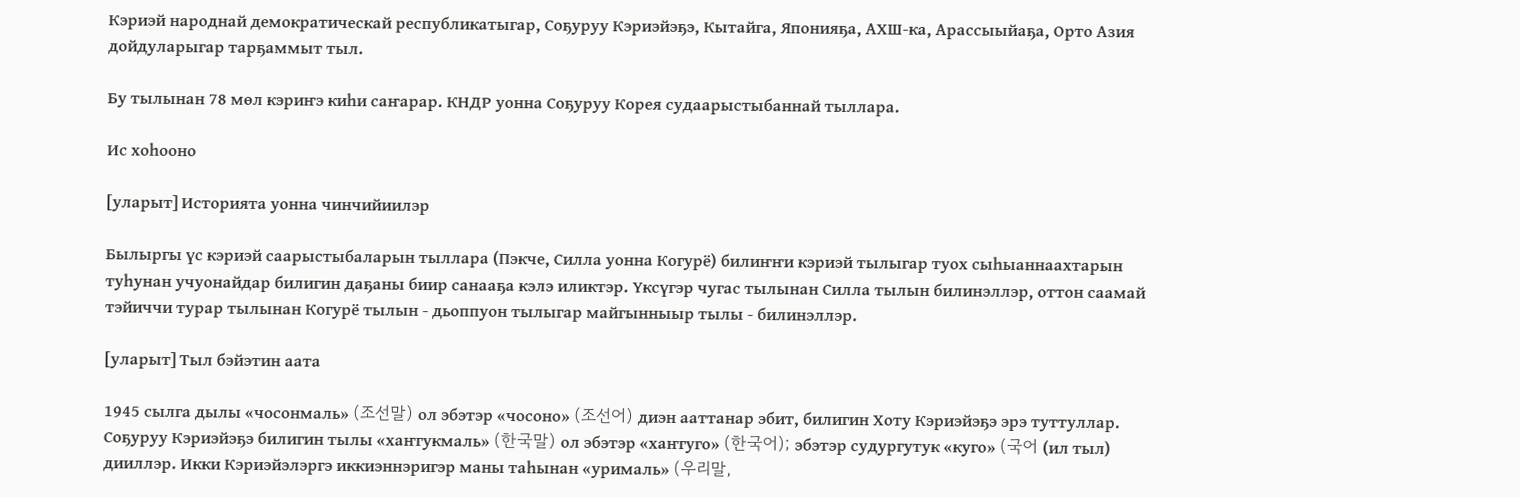Кэриэй народнай демократическай республикатыгар, Соҕуруу Кэриэйэҕэ, Кытайга, Японияҕа, АХШ-ка, Арассыыйаҕа, Орто Азия дойдуларыгар тарҕаммыт тыл.

Бу тылынан 78 мөл кэриҥэ киһи саҥарар. КНДР уонна Соҕуруу Корея судаарыстыбаннай тыллара.

Ис хоһооно

[уларыт] Историята уонна чинчийиилэр

Былыргы үс кэриэй саарыстыбаларын тыллара (Пэкче, Силла уонна Когурё) билиҥҥи кэриэй тылыгар туох сыһыаннаахтарын туһунан учуонайдар билигин даҕаны биир санааҕа кэлэ иликтэр. Үксүгэр чугас тылынан Силла тылын билинэллэр, оттон саамай тэйиччи турар тылынан Когурё тылын - дьоппуон тылыгар майгынныыр тылы - билинэллэр.

[уларыт] Тыл бэйэтин аата

1945 сылга дылы «чосонмаль» (조선말) ол эбэтэр «чосоно» (조선어) диэн ааттанар эбит, билигин Хоту Кэриэйэҕэ эрэ туттуллар. Соҕуруу Кэриэйэҕэ билигин тылы «хаҥгукмаль» (한국말) ол эбэтэр «хаҥгуго» (한국어); эбэтэр судургутук «куго» (국어 (ил тыл) дииллэр. Икки Кэриэйэлэргэ иккиэннэригэр маны таһынан «урималь» (우리말,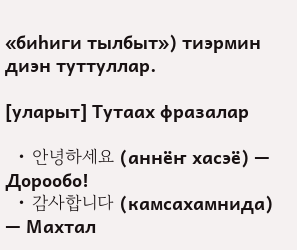«биһиги тылбыт») тиэрмин диэн туттуллар.

[уларыт] Тутаах фразалар

  • 안녕하세요 (аннёҥ хасэё) — Дорообо!
  • 감사합니다 (камсахамнида) — Махтал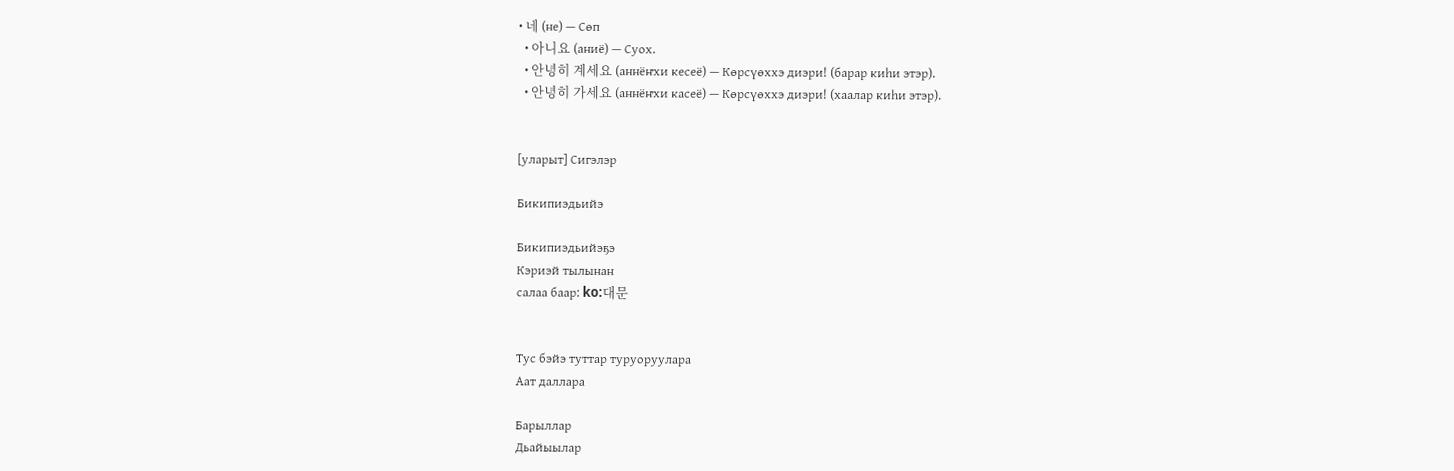• 네 (не) — Сөп
  • 아니요 (аниё) — Суох.
  • 안녕히 계세요 (аннёҥхи кесеё) — Көрсүөххэ диэри! (барар киһи этэр).
  • 안녕히 가세요 (аннёҥхи касеё) — Көрсүөххэ диэри! (хаалар киһи этэр).


[уларыт] Сигэлэр

Бикипиэдьийэ

Бикипиэдьийэҕэ
Кэриэй тылынан
салаа баар: ko:대문


Тус бэйэ туттар туруоруулара
Аат даллара

Барыллар
Дьайыылар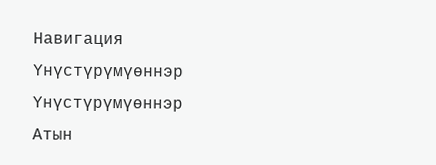Навигация
Үнүстүрүмүөннэр
Үнүстүрүмүөннэр
Атын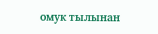омук тылынан